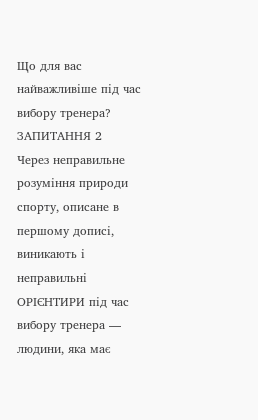Що для вас найважливіше під час вибору тренера?
ЗАПИТАННЯ 2
Через неправильне розуміння природи спорту, описане в першому дописі, виникають і неправильні ОРІЄНТИРИ під час вибору тренера — людини, яка має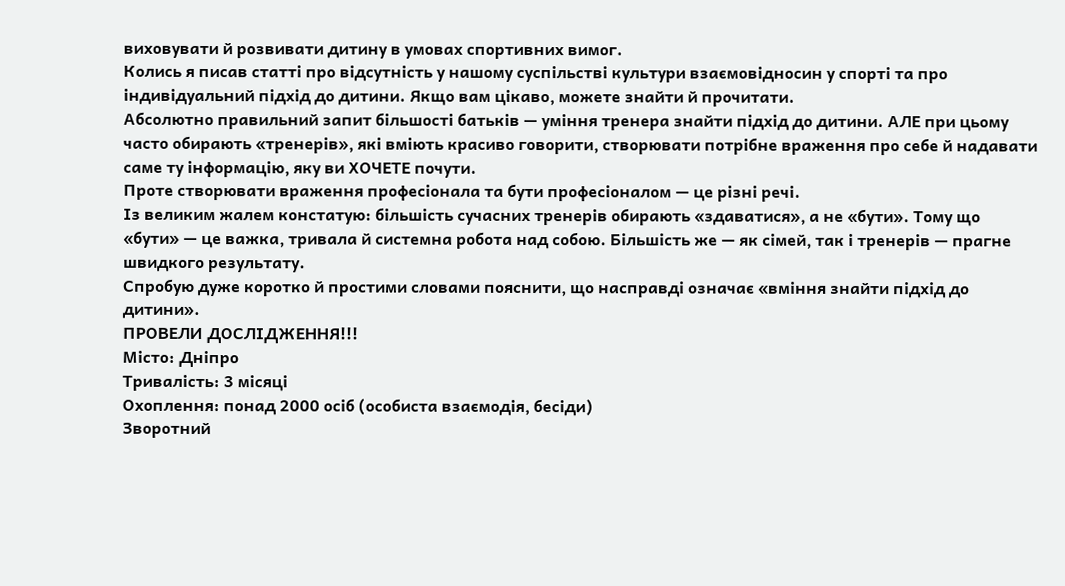виховувати й розвивати дитину в умовах спортивних вимог.
Колись я писав статті про відсутність у нашому суспільстві культури взаємовідносин у спорті та про індивідуальний підхід до дитини. Якщо вам цікаво, можете знайти й прочитати.
Абсолютно правильний запит більшості батьків — уміння тренера знайти підхід до дитини. АЛЕ при цьому часто обирають «тренерів», які вміють красиво говорити, створювати потрібне враження про себе й надавати саме ту інформацію, яку ви ХОЧЕТЕ почути.
Проте створювати враження професіонала та бути професіоналом — це різні речі.
Із великим жалем констатую: більшість сучасних тренерів обирають «здаватися», а не «бути». Тому що «бути» — це важка, тривала й системна робота над собою. Більшість же — як сімей, так і тренерів — прагне швидкого результату.
Спробую дуже коротко й простими словами пояснити, що насправді означає «вміння знайти підхід до дитини».
ПРОВЕЛИ ДОСЛІДЖЕННЯ!!!
Місто: Дніпро
Тривалість: 3 місяці
Охоплення: понад 2000 осіб (особиста взаємодія, бесіди)
Зворотний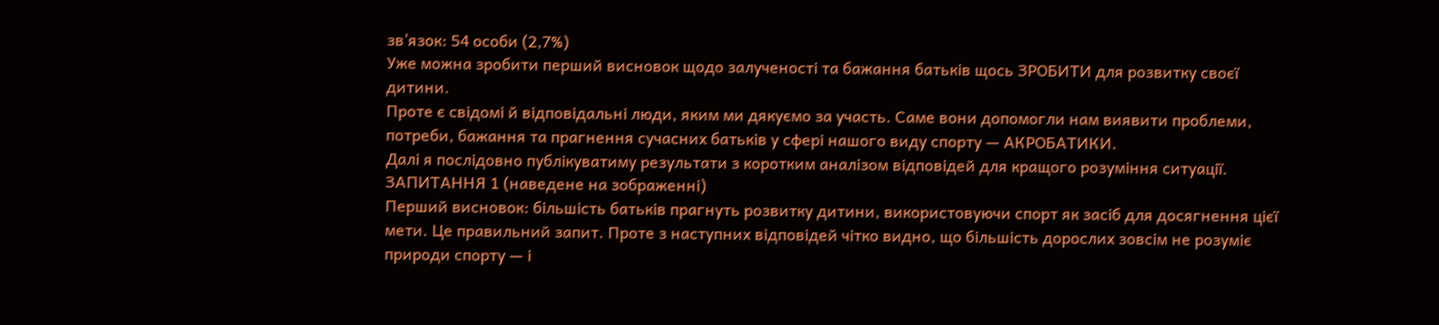зв’язок: 54 особи (2,7%)
Уже можна зробити перший висновок щодо залученості та бажання батьків щось ЗРОБИТИ для розвитку своєї дитини.
Проте є свідомі й відповідальні люди, яким ми дякуємо за участь. Саме вони допомогли нам виявити проблеми, потреби, бажання та прагнення сучасних батьків у сфері нашого виду спорту — АКРОБАТИКИ.
Далі я послідовно публікуватиму результати з коротким аналізом відповідей для кращого розуміння ситуації.
ЗАПИТАННЯ 1 (наведене на зображенні)
Перший висновок: більшість батьків прагнуть розвитку дитини, використовуючи спорт як засіб для досягнення цієї мети. Це правильний запит. Проте з наступних відповідей чітко видно, що більшість дорослих зовсім не розуміє природи спорту — і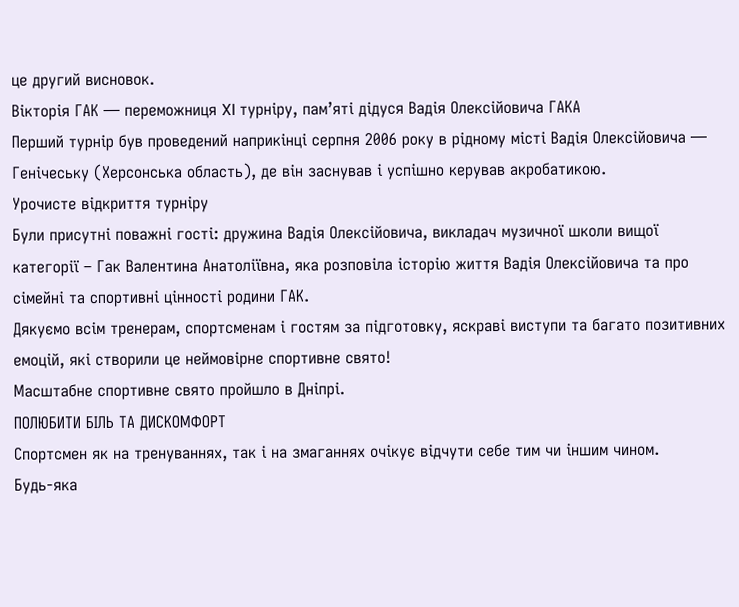це другий висновок.
Вікторія ГАК — переможниця XI турніру, пам’яті дідуся Вадія Олексійовича ГАКА
Перший турнір був проведений наприкінці серпня 2006 року в рідному місті Вадія Олексійовича — Генічеську (Херсонська область), де він заснував і успішно керував акробатикою.
Урочисте відкриття турніру
Були присутні поважні гості: дружина Вадія Олексійовича, викладач музичної школи вищої категорії – Гак Валентина Анатоліївна, яка розповіла історію життя Вадія Олексійовича та про сімейні та спортивні цінності родини ГАК.
Дякуємо всім тренерам, спортсменам і гостям за підготовку, яскраві виступи та багато позитивних емоцій, які створили це неймовірне спортивне свято!
Масштабне спортивне свято пройшло в Дніпрі.
ПОЛЮБИТИ БІЛЬ ТА ДИСКОМФОРТ
Спортсмен як на тренуваннях, так і на змаганнях очікує відчути себе тим чи іншим чином.
Будь-яка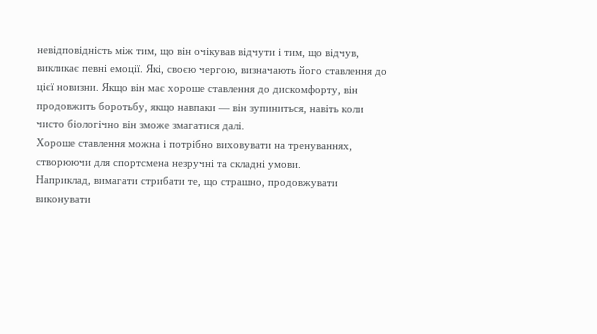невідповідність між тим, що він очікував відчути і тим, що відчув, викликає певні емоції. Які, своєю чергою, визначають його ставлення до цієї новизни. Якщо він має хороше ставлення до дискомфорту, він продовжить боротьбу, якщо навпаки — він зупиниться, навіть коли чисто біологічно він зможе змагатися далі.
Хороше ставлення можна і потрібно виховувати на тренуваннях, створюючи для спортсмена незручні та складні умови.
Наприклад, вимагати стрибати те, що страшно, продовжувати виконувати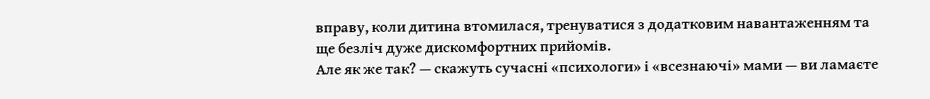вправу, коли дитина втомилася, тренуватися з додатковим навантаженням та ще безліч дуже дискомфортних прийомів.
Але як же так? — скажуть сучасні «психологи» і «всезнаючі» мами — ви ламаєте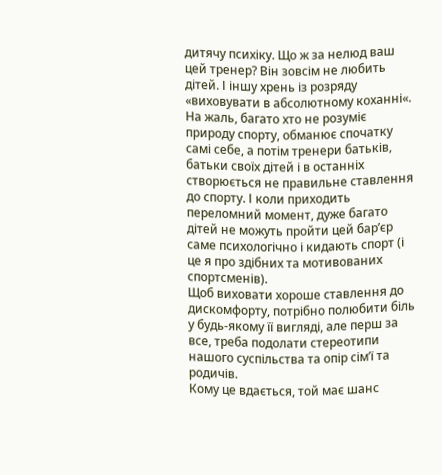дитячу психіку. Що ж за нелюд ваш цей тренер? Він зовсім не любить дітей. І іншу хрень із розряду «виховувати в абсолютному коханні«.
На жаль, багато хто не розуміє природу спорту, обманює спочатку самі себе, а потім тренери батьків, батьки своїх дітей і в останніх створюється не правильне ставлення до спорту. І коли приходить переломний момент, дуже багато дітей не можуть пройти цей бар’єр саме психологічно і кидають спорт (і це я про здібних та мотивованих спортсменів).
Щоб виховати хороше ставлення до дискомфорту, потрібно полюбити біль у будь-якому її вигляді, але перш за все, треба подолати стереотипи нашого суспільства та опір сім’ї та родичів.
Кому це вдається, той має шанс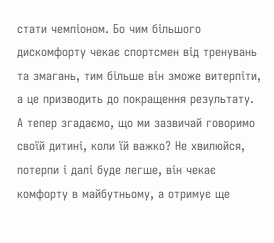стати чемпіоном. Бо чим більшого дискомфорту чекає спортсмен від тренувань та змагань, тим більше він зможе витерпіти, а це призводить до покращення результату.
А тепер згадаємо, що ми зазвичай говоримо своїй дитині, коли їй важко? Не хвилюйся, потерпи і далі буде легше, він чекає комфорту в майбутньому, а отримує ще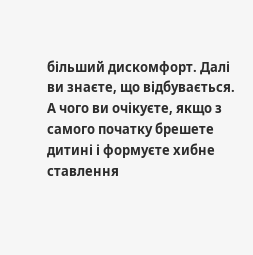більший дискомфорт. Далі ви знаєте, що відбувається.
А чого ви очікуєте, якщо з самого початку брешете дитині і формуєте хибне ставлення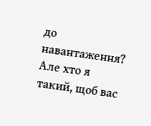до навантаження?
Але хто я такий, щоб вас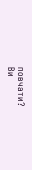повчати?
Ви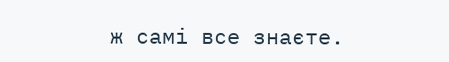ж самі все знаєте.